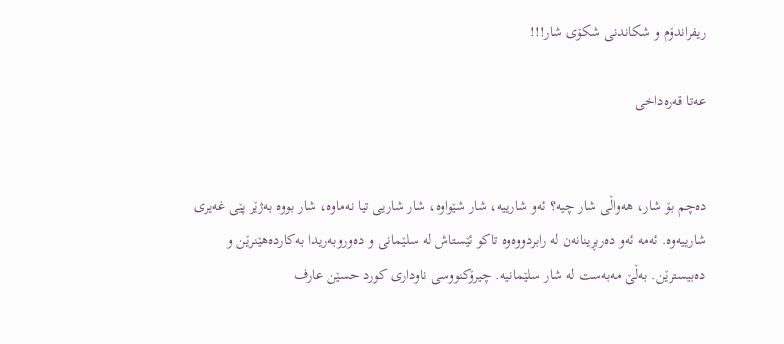ریفراندۆم و شكاندنی شكۆى شار!!!

عەتا قەرەداخی


ده‌چم بۆ شار، هه‌واڵی شار چیه‌؟ ئه‌و شارییه‌، شار شێواوه‌، شار شاریى تیا نه‌ماوه‌، شار بووه‌ به‌ژێر پێی غه‌یرى شارییه‌وه‌. ئه‌مه‌ ئه‌و ده‌ربڕینانه‌ن له‌ رابردووه‌وه‌ تاكو ئێستاش له‌ سلێمانی و ده‌وروبه‌ریدا به‌كارده‌هێنرێن و ده‌بیسترێن. به‌ڵێ مه‌به‌ست له‌ شار سلێمانیه‌. چیرۆكنووسی ناودارى كورد حسێن عارف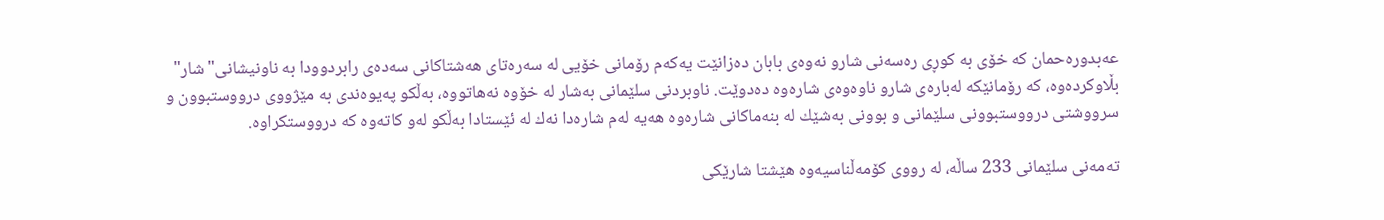عه‌بدوره‌حمان كه‌ خۆى به‌ كوڕى ره‌سه‌نی شارو نه‌وه‌ى بابان ده‌زانێت یه‌كه‌م رۆمانی خۆیی له‌ سه‌ره‌تاى هه‌شتاكانی سه‌ده‌ى رابردوودا به‌ ناونیشانی"شار" بڵاوكرده‌وه‌، كه‌ رۆمانێكه‌ له‌باره‌ى شارو ناوه‌وه‌ى شاره‌وه‌ ده‌دوێت. ناوبردنی سلێمانی به‌شار له‌ خۆوه‌ نه‌هاتووه‌، به‌ڵكو په‌یوه‌ندى به‌ مێژووى درووستبوون و سرووشتی درووستبوونی سلێمانی و بوونی به‌شێك له‌ بنه‌ماكانی شاره‌وه‌ هه‌یه‌ له‌م شاره‌دا نه‌ك له‌ ئێستادا به‌ڵكو له‌و كاته‌وه‌ كه‌ درووستكراوه‌.

ته‌مه‌نی سلێمانی 233 ساڵه‌، له‌ رووى كۆمه‌ڵناسیه‌وه‌ هێشتا شارێكی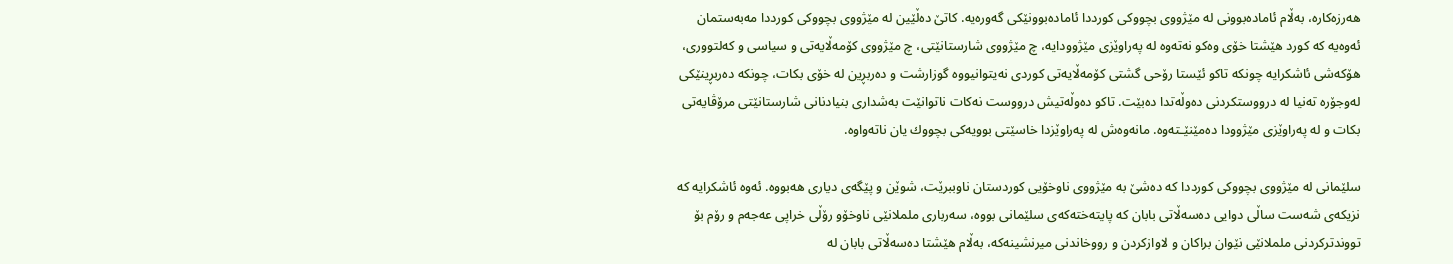هه‌رزه‌كاره‌، به‌ڵام ئاماده‌بوونی له‌ مێژووى بچووكی كورددا ئاماده‌بوونێكی گه‌وره‌یه‌. كاتێ ده‌ڵێین له‌ مێژووى بچووكی كورددا مه‌به‌ستمان ئه‌وه‌یه‌ كه‌ كورد هێشتا خۆى وه‌كو نه‌ته‌وه‌ له‌ په‌راوێزى مێژوودایه‌، چ مێژووى شارستانێتی، چ مێژووى كۆمه‌ڵایه‌تی و سیاسی و كه‌لتوورى، هۆكه‌شی ئاشكرایه‌ چونكه‌ تاكو ئێستا رۆحی گشتی كۆمه‌ڵایه‌تی كوردى نه‌یتوانیووه‌ گوزارشت و ده‌ربڕین له‌ خۆى بكات، چونكه‌ ده‌ربڕینێكی له‌وجۆره‌ ته‌نیا له‌ درووستكردنی ده‌وڵه‌تدا ده‌بێت. تاكو ده‌وڵه‌تیش درووست نه‌كات ناتوانێت به‌شدارى بنیادنانی شارستانێتی مرۆڤایه‌تی بكات و له‌ په‌راوێزى مێژوودا ده‌مێنێـته‌وه‌. مانه‌وه‌ش له‌ په‌راوێزدا خاسێتی بوویه‌كی بچووك یان ناته‌واوه‌.

سلێمانی له‌ مێژووى بچووكی كورددا كه‌ ده‌شێ به‌ مێژووى ناوخۆیی كوردستان ناوببرێت، شوێن و پێگه‌ى دیارى هه‌بووه‌. ئه‌وه‌ ئاشكرایه‌ كه‌ نزیكه‌ى شه‌ست ساڵى دوایی ده‌سه‌ڵاتی بابان كه‌ پایته‌خته‌كه‌ى سلێمانی بووه‌، سه‌ربارى ململانێی ناوخۆو رۆڵی خراپی عه‌جه‌م و رۆم بۆ تووندتركردنی ململانێی نێوان براكان و لاوازكردن و رووخاندنی میرنشینه‌كه‌، به‌ڵام هێشتا ده‌سه‌ڵاتی بابان له‌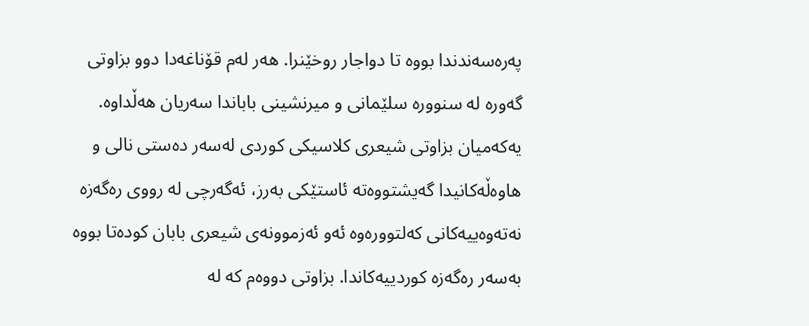په‌ره‌سه‌ندندا بووه‌ تا دواجار روخێنرا. هه‌ر له‌م قۆناغه‌دا دوو بزاوتی گه‌وره‌ له‌ سنووره‌ سلێمانی و میرنشینی باباندا سه‌ریان هه‌ڵداوه‌. یه‌كه‌میان بزاوتی شیعرى كلاسیكی كوردى له‌سه‌ر ده‌ستی نالی و هاوه‌ڵه‌كانیدا گه‌یشتووه‌ته‌ ئاستێكی به‌رز، ئه‌گه‌رچی له‌ رووى ره‌گه‌زه‌ نه‌ته‌وه‌ییه‌كانی كه‌لتووره‌وه‌ ئه‌و ئه‌زموونه‌ى شیعرى بابان كوده‌تا بووه‌ به‌سه‌ر ره‌گه‌زه‌ كوردییه‌كاندا. بزاوتی دووه‌م كه‌ له‌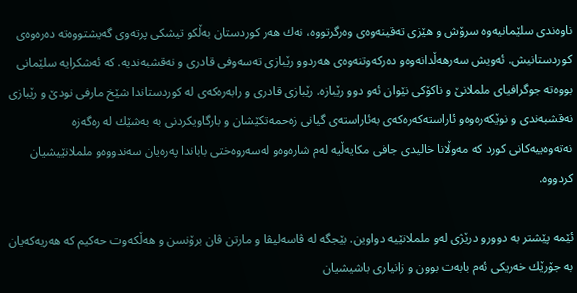ناوه‌ندى سلێمانیه‌وه‌ سرۆش و هێزى ته‌قینه‌وه‌ى وه‌رگرتووه‌، نه‌ك هه‌ر كوردستان به‌ڵكو تیشكی پرته‌وى گه‌یشتووه‌ته‌ ده‌ره‌وه‌ى كوردستانیش. ئه‌ویش سه‌رهه‌ڵدانه‌وه‌و ده‌ركه‌وتنه‌وه‌ى هه‌ردوو رێبازى ته‌سه‌وفی قادرى و نه‌قشبه‌ندیه‌. كه‌ ئه‌شكرایه‌ سلێمانی بووه‌ته‌ جوگرافیاى ململانێ و ناكۆكی نێوان ئه‌و دوو رێبازه‌. رێبازى قادرى و رابه‌ره‌كه‌ى له‌ كوردستاندا شێخ مارفی نودێ و رێبازى نه‌قشبه‌ندى و نوێكه‌ره‌وه‌و ئاراسته‌كه‌ره‌كه‌ى به‌ئاراسته‌ى گیانی زه‌حمه‌تكێشان و بارگاویكردنی به‌ به‌شێك له‌ ره‌گه‌زه‌ نه‌ته‌وه‌ییه‌كانی كورد كه‌ مه‌وڵانا خالیدى جافی مكایه‌ڵیه‌ له‌م شاره‌وه‌و له‌سه‌روه‌ختی باباندا په‌ره‌یان سه‌ندووه‌و ململانێیشیان كردووه‌.

ئێمه‌ پێشتر به‌ دوورو درێژى له‌و ململانێیه‌ دواوین. بێجگه‌ له‌ ڤاسه‌لیڤا و مارتن ڤان برۆنسن و هه‌ڵكه‌وت حه‌كیم كه‌ هه‌ریه‌كه‌یان به‌ جۆرێك خه‌ریكی ئه‌م بابه‌ت بوون و زانیارى باشیشیان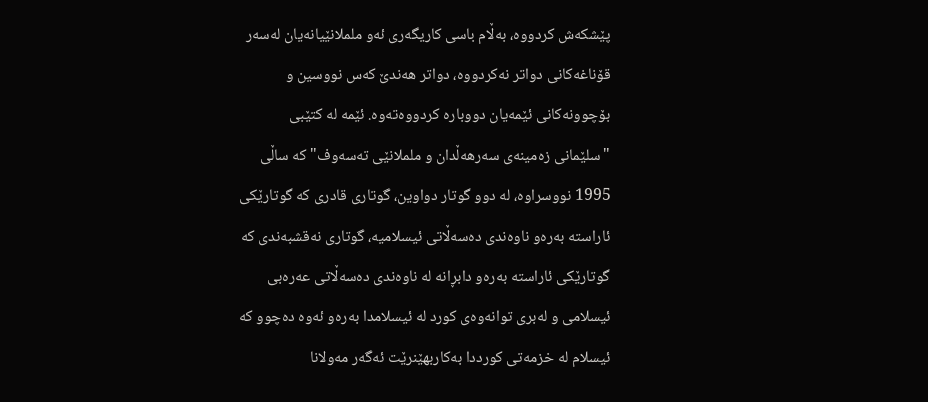پێشكه‌ش كردووه‌، به‌ڵام باسی كاریگه‌رى ئه‌و ململانێیانه‌یان له‌سه‌ر قۆناغه‌كانی دواتر نه‌كردووه‌، دواتر هه‌ندێ كه‌س نووسین و بۆچوونه‌كانی ئێمه‌یان دووباره‌ كردووه‌ته‌وه‌. ئێمه‌ له‌ كتێبی "سلێمانی زه‌مینه‌ى سه‌رهه‌ڵدان و ململانێی ته‌سه‌وف"كه‌ ساڵی 1995 نووسراوه‌، له‌ دوو گوتار دواوین، گوتارى قادرى كه‌ گوتارێكی ئاراسته‌ به‌ره‌و ناوه‌ندى ده‌سه‌ڵاتی ئیسلامیه‌، گوتارى نه‌قشبه‌ندى كه‌ گوتارێكی ئاراسته‌ به‌ره‌و دابڕانه‌ له‌ ناوه‌ندى ده‌سه‌ڵاتی عه‌ره‌بی ئیسلامی و له‌برى توانه‌وه‌ى كورد له‌ ئیسلامدا به‌ره‌و ئه‌وه‌ ده‌چوو كه‌ ئیسلام له‌ خزمه‌تی كورددا به‌كاربهێنرێت ئه‌گه‌ر مه‌ولانا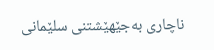ناچارى به‌جێهێشتنی سلێمانی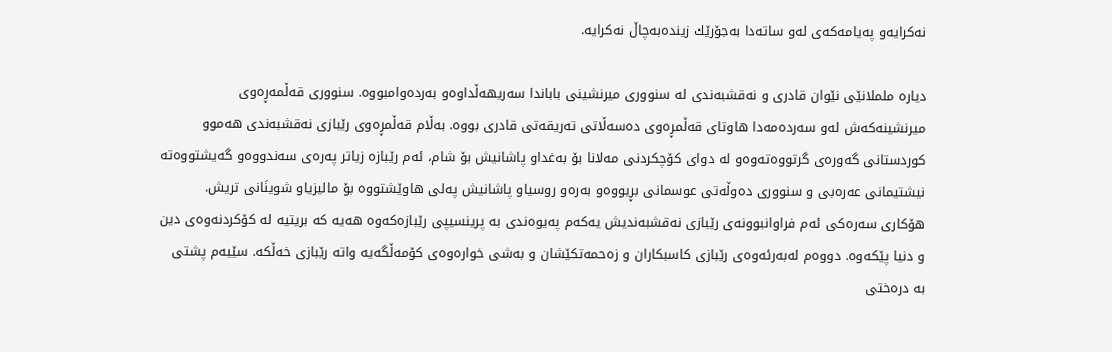نه‌كرایه‌و په‌یامه‌كه‌ى له‌و ساته‌دا به‌جۆرێك زینده‌به‌چاڵ نه‌كرایه‌.

دیاره‌ ململانێی نێوان قادرى و نه‌قشبه‌ندى له‌ سنوورى میرنشینی باباندا سه‌ریهه‌ڵداوه‌و به‌رده‌وامبووه‌. سنوورى قه‌ڵمه‌ڕه‌وى میرنشینه‌كه‌ش له‌و سه‌رده‌مه‌دا هاوتاى قه‌ڵمڕه‌وى ده‌سه‌ڵاتی ته‌ریقه‌تی قادرى بووه‌. به‌ڵام قه‌ڵمڕه‌وى رێبازى نه‌قشبه‌ندى هه‌موو كوردستانی گه‌وره‌ى گرتووه‌ته‌وه‌و له‌ دواى كۆچكردنی مه‌لانا بۆ به‌غداو پاشانیش بۆ شام، ئه‌م رێبازه‌ زیاتر په‌ره‌ى سه‌ندووه‌و گه‌یشتووه‌ته‌ نیشتیمانی عه‌ره‌بی و سنوورى ده‌وڵه‌تی عوسمانی بڕیووه‌و به‌ره‌و روسیاو پاشانیش په‌لی هاوێشتووه‌ بۆ مالیزیاو شوینَانی تریش. هۆكارى سه‌ره‌كی ئه‌م فراوانبوونه‌ى رێبازى نه‌قشبه‌ندیش یه‌كه‌م په‌یوه‌ندى به‌ پرینسیپی رێبازه‌كه‌وه‌ هه‌یه‌ كه‌ بریتیه‌ له‌ كۆكردنه‌وه‌ى دین و دنیا پێكه‌وه‌. دووه‌م له‌به‌رئه‌وه‌ى رێبازى كاسبكاران و زه‌حمه‌تكێشان و به‌شی خواره‌وه‌ى كۆمه‌ڵگه‌یه‌ واته‌ رێبازى خه‌ڵكه‌. سێیه‌م پشتی به‌ دره‌ختی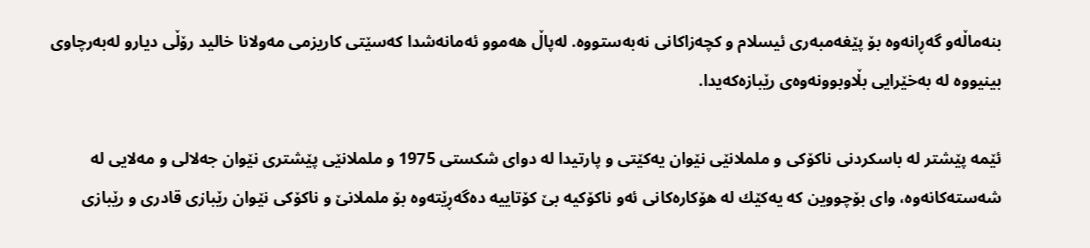بنه‌ماڵه‌و گه‌ڕانه‌وه‌ بۆ پێغه‌مبه‌رى ئیسلام و كچه‌زاكانی نه‌به‌ستووه‌. له‌پاڵ هه‌موو ئه‌مانه‌شدا كه‌سێتی كاریزمی مه‌ولانا خالید رۆڵی دیارو له‌به‌رچاوى بینیووه‌ له‌ به‌خێرایی بڵاوبوونه‌وه‌ى رێبازه‌كه‌یدا.

ئێمه‌ پێشتر له‌ باسكردنی ناكۆكی و ململانێی نێوان یه‌كێتی و پارتیدا له‌ دواى شكستی 1975 و ململانێی پێشترى نێوان جه‌لالی و مه‌لایی له‌ شه‌سته‌كانه‌وه‌، واى بۆچووین كه‌ یه‌كێك له‌ هۆكاره‌كانی ئه‌و ناكۆكیه‌ بێ كۆتاییه‌ ده‌گه‌ڕێته‌وه‌ بۆ ململانێ و ناكۆكی نێوان رێبازى قادرى و رێبازى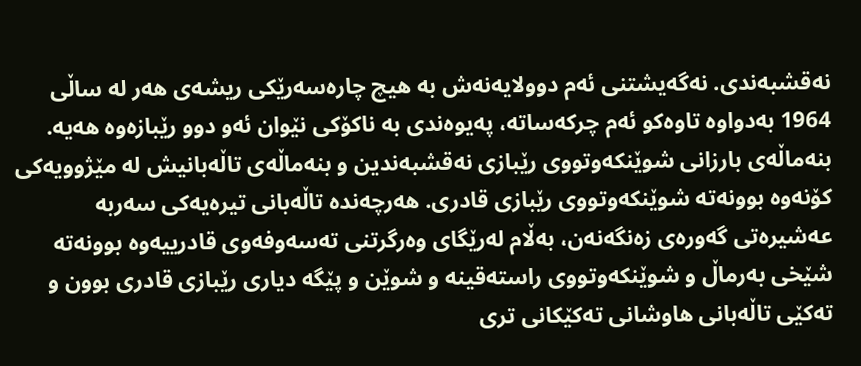نه‌قشبه‌ندى. نه‌گه‌یشتنی ئه‌م دوولایه‌نه‌ش به‌ هیچ چاره‌سه‌رێكی ریشه‌ی هه‌ر له‌ ساڵی 1964 به‌دواوه‌ تاوه‌كو ئه‌م چركه‌ساته‌، په‌یوه‌ندى به‌ ناكۆكی نێوان ئه‌و دوو رێبازه‌وه‌ هه‌یه‌. بنه‌ماڵه‌ى بارزانی شوێنكه‌وتووى رێبازى نه‌قشبه‌ندین و بنه‌ماڵه‌ى تاڵه‌بانیش له‌ مێژوویه‌كی كۆنه‌وه‌ بوونه‌ته‌ شوێنكه‌وتووى رێبازى قادرى. هه‌رچه‌نده‌ تاڵه‌بانی تیره‌یه‌كی سه‌ربه‌ عه‌شیره‌تی گه‌وره‌ى زه‌نگه‌نه‌ن، به‌ڵام له‌رێگاى وه‌رگرتنی ته‌سه‌وفه‌وى قادرییه‌وه‌ بوونه‌ته‌ شێخی به‌رماڵ و شوێنكه‌وتووى راسته‌قینه‌ و شوێن و پێگه‌ دیارى رێبازى قادری بوون و ته‌كێی تاڵه‌بانی هاوشانی ته‌كێكانی ترى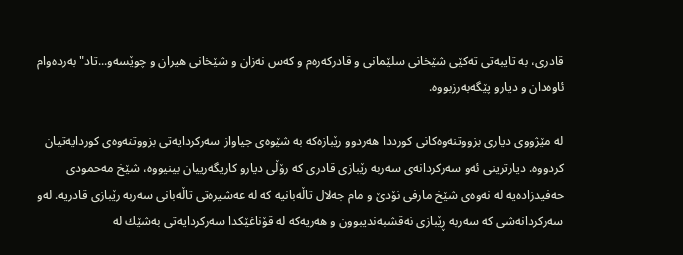قادرى، به‌ تایبه‌تی ته‌كێی شێخانی سلێمانی و قادركه‌ره‌م و كه‌س نه‌زان و شێخانی هیران و چوێسه‌و...تاد" به‌رده‌وام ئاوه‌دان و دیارو پێگه‌به‌رزبووه‌.

له‌ مێژووى دیارى بزووتنه‌وه‌كانی كورددا هه‌ردوو رێبازه‌كه‌ به‌ شێوه‌ى جیاواز سه‌ركردایه‌تی بزووتنه‌وه‌ى كوردایه‌تیان كردووه‌. دیارترینی ئه‌و سه‌ركردانه‌ى سه‌ربه‌ رێبازى قادرى كه‌ رۆڵی دیارو كاریگه‌رییان بینیووه‌، شێخ مه‌حمودى حه‌فیدزاده‌یه‌ له‌ نه‌وه‌ى شێخ مارفی نۆدێ و مام جه‌لال تاڵه‌بانیه‌ كه‌ له‌ عه‌شیره‌تی تاڵه‌بانی سه‌ربه‌ رێبازى قادریه‌. له‌و سه‌ركردانه‌شی كه‌ سه‌ربه‌ ڕێبازى نه‌قشبه‌ندیبوون و هه‌ریه‌كه‌ له‌ قۆناغێكدا سه‌ركردایه‌تی به‌شێك له‌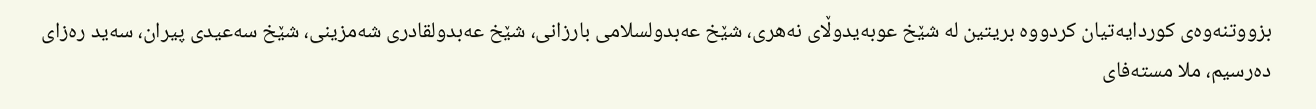بزووتنه‌وه‌ى كوردایه‌تیان كردووه‌ بریتین له‌ شێخ عوبه‌یدوڵاى نه‌هرى، شێخ عه‌بدولسلامی بارزانی، شێخ عه‌بدولقادرى شه‌مزینی، شێخ سه‌عیدى پیران، سه‌ید ره‌زاى ده‌رسیم، ملا مسته‌فاى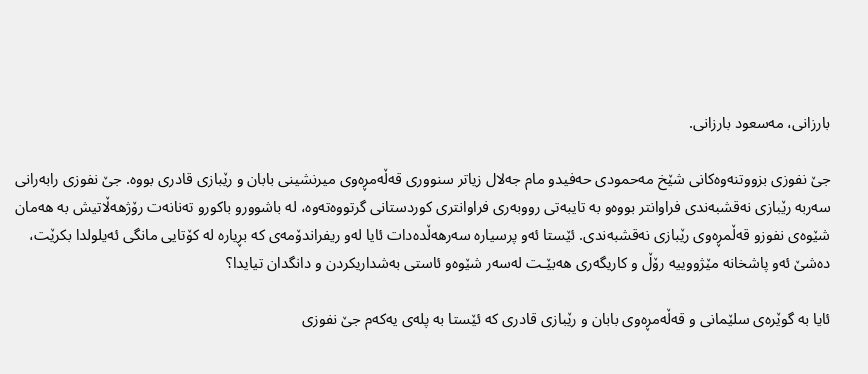بارزانی، مه‌سعود بارزانی.

جێ نفوزى بزووتنه‌وه‌كانی شێخ مه‌حمودى حه‌فیدو مام جه‌لال زیاتر سنوورى قه‌ڵه‌مڕه‌وى میرنشینی بابان و رێبازى قادرى بووه‌. جێ نفوزى رابه‌رانی سه‌ربه‌ رێبازى نه‌قشبه‌ندى فراوانتر بووه‌و به‌ تایبه‌تی رووبه‌رى فراوانترى كوردستانی گرتووه‌ته‌وه‌، له‌ باشوورو باكورو ته‌نانه‌ت رۆژهه‌ڵاتیش به‌ هه‌مان شێوه‌ى نفوزو قه‌ڵمڕه‌وى رێبازى نه‌قشبه‌ندى. ئێستا ئه‌و پرسیاره‌ سه‌رهه‌ڵده‌دات ئایا له‌و ریفراندۆمه‌ى كه‌ بڕیاره‌ له‌ كۆتایی مانگی ئه‌یلولدا بكرێت، ده‌شێ ئه‌و پاشخانه‌ مێژووییه‌ رۆڵ و كاریگه‌رى هه‌بێـت له‌سه‌ر شێوه‌و ئاستی به‌شداریكردن و دانگدان تیایدا؟

ئایا به‌ گوێره‌ى سلێمانی و قه‌ڵه‌مڕه‌وى بابان و رێبازى قادرى كه‌ ئێستا به‌ پله‌ى یه‌كه‌م جێ نفوزى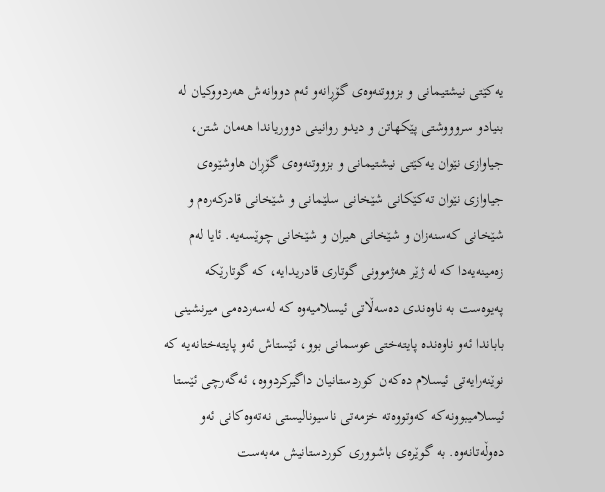یه‌كێتی نیشتیمانی و بزووتنه‌وه‌ى گۆڕانه‌و ئه‌م دووانه‌ش هه‌ردووكیان له‌ بنیادو سروووشتی پێكهاتن و دیدو روانینی دووریاندا هه‌مان شتن، جیاوازى نێوان یه‌كێتی نیشتیمانی و بزووتنه‌وه‌ى گۆڕان هاوشێوه‌ى جیاوازى نێوان ته‌كێكانی شێخانی سلێمانی و شێخانی قادركه‌ره‌م و شێخانی كه‌سنه‌زان و شێخانی هیران و شێخانی چوێسه‌یه‌. ئایا له‌م زه‌مینه‌یه‌دا كه‌ له‌ ژێر هه‌ژموونی گوتارى قادریدایه‌، كه‌ گوتارێكه‌ په‌یوه‌ست به‌ ناوه‌ندى ده‌سه‌ڵاتی ئیسلامیه‌وه‌ كه‌ له‌سه‌رده‌می میرنشینی باباندا ئه‌و ناوه‌نده‌ پایته‌ختی عوسمانی بوو، ئێستاش ئه‌و پایته‌ختانه‌یه‌ كه‌ نوێنه‌رایه‌تی ئیسلام ده‌كه‌ن كوردستانیان داگیركردووه‌، ئه‌گه‌رچی ئێستا ئیسلامیبوونه‌كه‌ كه‌وتووه‌ته‌ خزمه‌تی ناسیونالیستی نه‌ته‌وه‌كانی ئه‌و ده‌وڵه‌تانه‌وه‌. به‌ گوێره‌ى باشوورى كوردستانیش مه‌به‌ست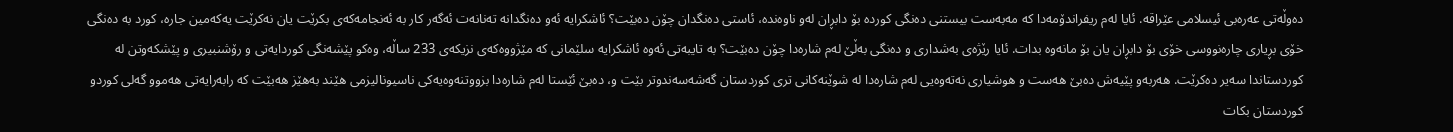ده‌وڵه‌تی عه‌ره‌بی ئیسلامی عێراقه‌. ئایا له‌م ریفراندۆمه‌دا كه‌ مه‌به‌ست بیستنی ده‌نگی كورده‌ بۆ دابڕان له‌و ناوه‌نده‌، ئاستی ده‌نگدان چۆن ده‌بێت؟ ئاشكرایه‌ ئه‌و ده‌نگدانه‌ ته‌نانه‌ت ئه‌گه‌ر كار به‌ ئه‌نجامه‌كه‌ى بكرێت یان نه‌كرێت یه‌كه‌مین جاره‌، كورد به‌ ده‌نگی خۆى بڕیارى چاره‌نووسی خۆى بۆ دابڕان یان بۆ مانه‌وه‌ بدات. ئایا رێژه‌ى به‌شدارى و ده‌نگی به‌ڵێ له‌م شاره‌دا چۆن ده‌بێت؟ به‌ تایبه‌تی ئه‌وه‌ ئاشكرایه‌ سلێمانی كه‌ مێژووه‌كه‌ى نزیكه‌ى 233 ساڵه‌، وه‌كو پێشه‌نگی كوردایه‌تی و رۆشنبیرى و پێشكه‌وتن له‌ كوردستاندا سه‌یر ده‌كرێت. هه‌ربه‌و پێیه‌ش ده‌بێ هه‌ست و هوشیارى نه‌ته‌وه‌یی له‌م شاره‌دا له‌ شوێنه‌كانی ترى كوردستان گه‌شه‌سه‌ندوتر بێت و، ده‌بێ ئێستا له‌م شاره‌دا بزووتنه‌وه‌یه‌كی ناسیونالیزمی هێند به‌هێز هه‌بێت كه‌ رابه‌رایه‌تی هه‌موو گه‌لی كوردو كوردستان بكات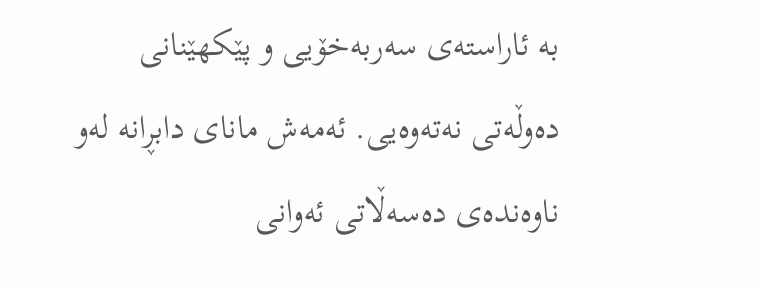به‌ ئاراسته‌ى سه‌ربه‌خۆیی و پێكهێنانی ده‌وڵه‌تی نه‌ته‌وه‌یی. ئه‌مه‌ش ماناى دابڕانه‌ له‌و ناوه‌نده‌ى ده‌سه‌ڵاتی ئه‌وانی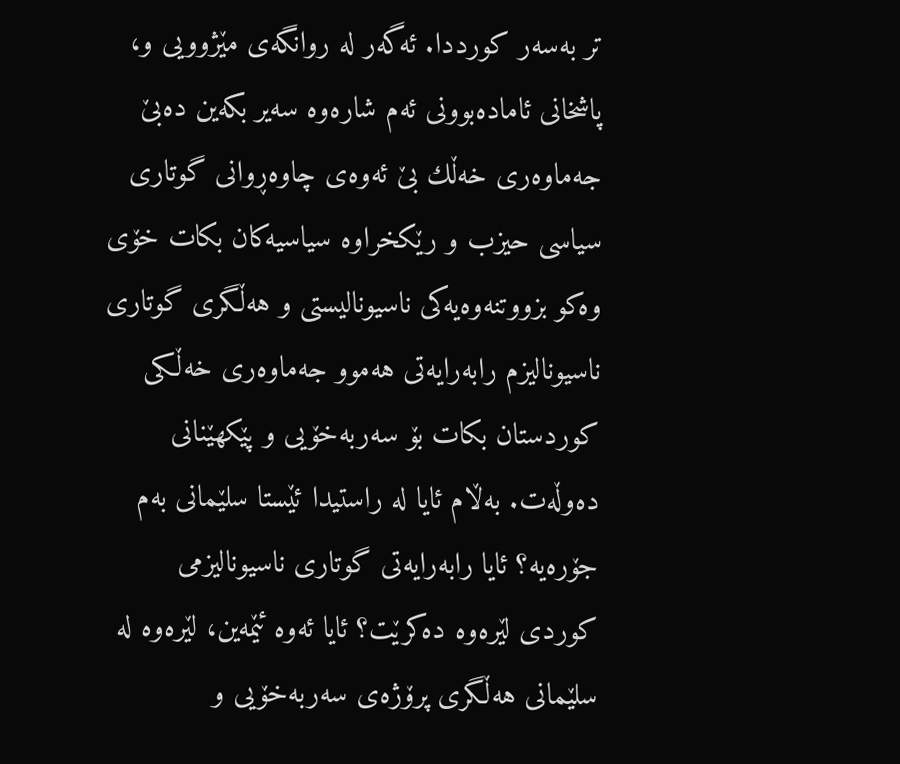تر به‌سه‌ر كورددا. ئه‌گه‌ر له‌ روانگه‌ى مێژوویی و، پاشخانی ئاماده‌بوونی ئه‌م شاره‌وه‌ سه‌یر بكه‌ین ده‌بێ جه‌ماوه‌رى خه‌ڵك بێ ئه‌وه‌ى چاوه‌ڕوانی گوتارى سیاسی حیزب و رێكخراوه‌ سیاسیه‌كان بكات خۆى وه‌كو بزووتنه‌وه‌یه‌كی ناسیونالیستی و هه‌ڵگرى گوتارى ناسیونالیزم رابه‌رایه‌تی هه‌موو جه‌ماوه‌رى خه‌ڵكی كوردستان بكات بۆ سه‌ربه‌خۆیی و پێكهێنانی ده‌وڵه‌ت. به‌ڵام ئایا له‌ راستیدا ئێستا سلێمانی به‌م جۆره‌یه‌؟ ئایا رابه‌رایه‌تی گوتارى ناسیونالیزمی كوردى لێره‌وه‌ ده‌كرێت؟ ئایا ئه‌وه‌ ئێمه‌ین، لێره‌وه‌ له‌ سلێمانی هه‌ڵگرى پرۆژه‌ى سه‌ربه‌خۆیی و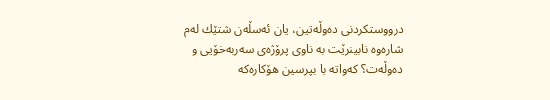درووستكردنی ده‌وڵه‌تین، یان ئه‌سڵه‌ن شتێك له‌م شاره‌وه‌ نابینرێت به‌ ناوى پرۆژه‌ى سه‌ربه‌خۆیی و ده‌وڵه‌ت؟ كه‌واته‌ با بپرسین هۆكاره‌كه‌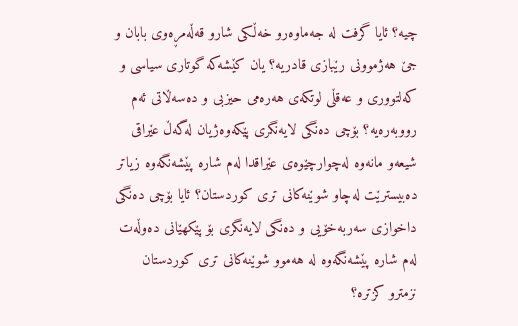چیه‌؟ ئایا گرفت له‌ جه‌ماوه‌رو خه‌ڵكی شارو قه‌ڵه‌مڕه‌وى بابان و جێ هه‌ژموونی رێبازى قادریه‌؟ یان كێشه‌كه‌ گوتارى سیاسی و كه‌لتوورى و عه‌قڵی لوتكه‌ى هه‌ره‌می حیزبی و ده‌سه‌ڵاتی ئه‌م رووبه‌ره‌یه‌؟ بۆچی ده‌نگی لایه‌نگرى پێكه‌وه‌ژیان له‌گه‌ڵ عێراقی شیعه‌و مانه‌وه‌ له‌چوارچێوه‌ى عێراقدا له‌م شاره‌ پێشه‌نگه‌وه‌ زیاتر ده‌بیسترێت له‌چاو شوێنه‌كانی ترى كوردستان؟ ئایا بۆچی ده‌نگی داخوازى سه‌ربه‌خۆیى و ده‌نگی لایه‌نگرى بۆ پێكهێانی ده‌وڵه‌ت له‌م شاره‌ پێشه‌نگه‌وه‌ له‌ هه‌موو شوێنه‌كانی ترى كوردستان نزمترو كزتره‌؟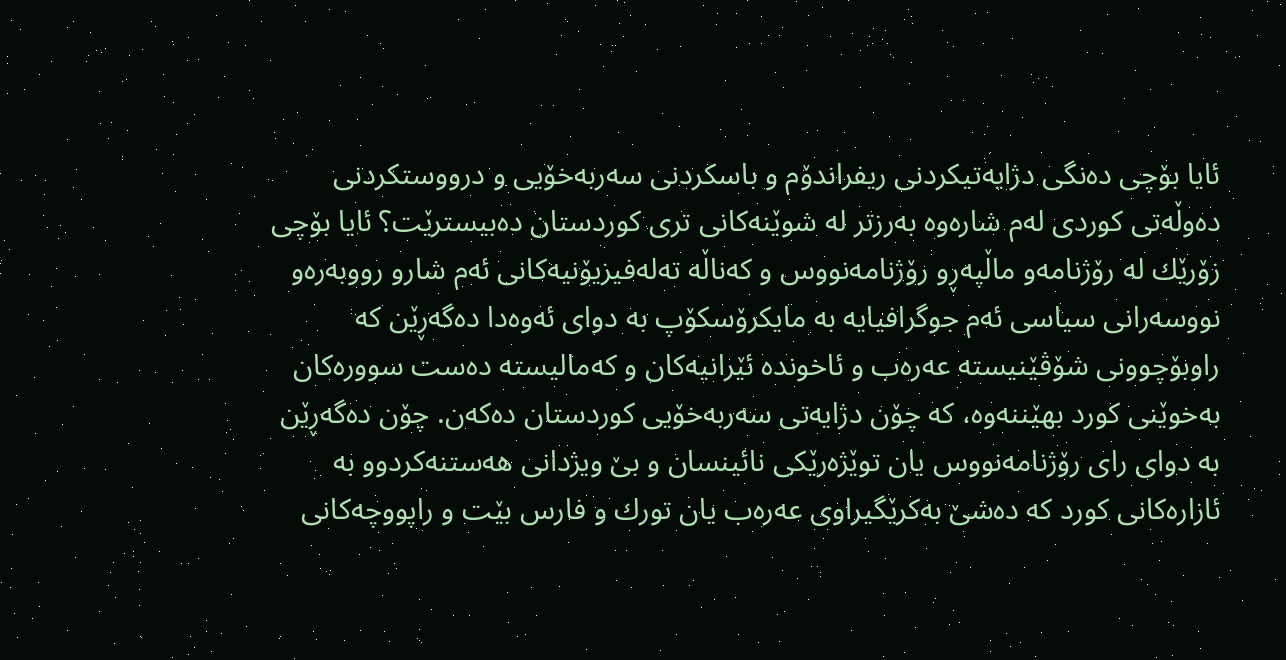ئایا بۆچی ده‌نگی دژایه‌تیكردنی ریفراندۆم و باسكردنی سه‌ربه‌خۆیی و درووستكردنی ده‌وڵه‌تی كوردى له‌م شاره‌وه‌ به‌رزتر له‌ شوێنه‌كانی ترى كوردستان ده‌بیسترێت؟ ئایا بۆچی زۆرێك له‌ رۆژنامه‌و ماڵپه‌ڕو رۆژنامه‌نووس و كه‌ناڵه‌ ته‌له‌فیزیۆنیه‌كانی ئه‌م شارو رووبه‌ره‌و نووسه‌رانی سیاسی ئه‌م جوگرافیایه‌ به‌ مایكرۆسكۆپ به‌ دواى ئه‌وه‌دا ده‌گه‌ڕێن كه‌ راوبۆچوونى شۆڤێنیسته‌ عه‌ره‌ب و ئاخونده‌ ئێرانیه‌كان و كه‌مالیسته‌ ده‌ست سووره‌كان به‌خوێنی كورد بهێننه‌وه‌، كه‌ چۆن دژایه‌تی سه‌ربه‌خۆیی كوردستان ده‌كه‌ن. چۆن ده‌گه‌ڕێن به‌ دواى راى رۆژنامه‌نووس یان توێژه‌رێكی نائینسان و بێ ویژدانی هه‌ستنه‌كردوو به‌ ئازاره‌كانی كورد كه‌ ده‌شێ به‌كرێگیراوى عه‌ره‌ب یان تورك و فارس بێت و راپووچه‌كانی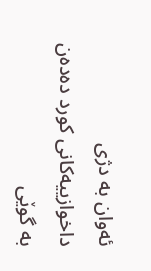ئه‌وان به‌ دژى داخوازییه‌كانی كورد ده‌ده‌ن به‌ گوێی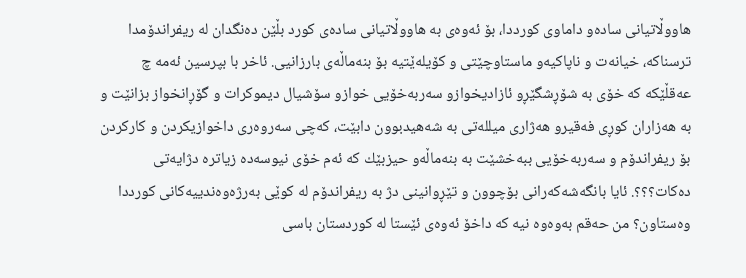هاووڵاتیانی ساده‌و داماوى كورددا، بۆ ئه‌وه‌ى به‌ هاووڵاتیانی ساده‌ى كورد بڵێن ده‌نگدان له‌ ریفراندۆمدا ترسناكه‌، خیانه‌ت و ناپاكیه‌و ماستاوچێتی و كۆیله‌ێتیه‌ بۆ بنه‌ماڵه‌ى بارزانیی. ئاخر با بپرسین ئه‌مه‌ چ عه‌قڵێكه‌ كه‌ خۆى به‌ شۆڕشگێڕو ئازادیخوازو سه‌ربه‌خۆیی خوازو سۆشیال دیموكرات و گۆڕانخواز بزانێت و به‌ هه‌زاران كوڕى فه‌قیرو هه‌ژارى میلله‌تی به‌ شه‌هیدبوون دابێت، كه‌چی سه‌روه‌رى داخوازیكردن و كاركردن بۆ ریفراندۆم و سه‌ربه‌خۆیی ببه‌خشێت به‌ بنه‌ماڵه‌و حیزبێك كه‌ ئه‌م خۆى نیوسه‌ده‌ زیاتره‌ دژایه‌تی ده‌كات؟؟؟. ئایا بانگه‌شه‌كه‌رانی بۆچوون و تێڕوانینی دژ به‌ ریفراندۆم له‌ كوێى به‌رژه‌وه‌ندییه‌كانی كورددا وه‌ستاون؟ من حه‌قم به‌وه‌وه‌ نیه‌ كه‌ داخۆ ئه‌وه‌ى ئێستا له‌ كوردستان باسی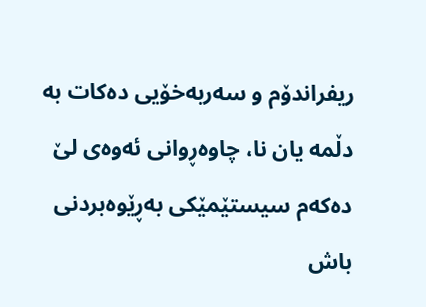ریفراندۆم و سه‌ربه‌خۆیی ده‌كات به‌ دڵمه‌ یان نا، چاوه‌ڕوانی ئه‌وه‌ى لێ ده‌كه‌م سیستێمێكی به‌ڕێوه‌بردنی باش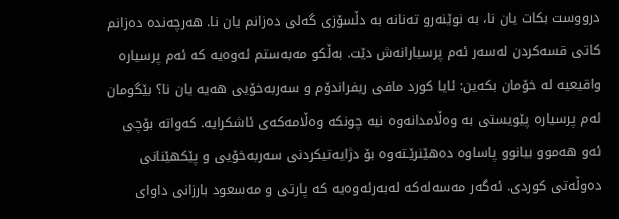درووست بكات یان نا، به‌ نوێنه‌رو ته‌نانه‌ به‌ دڵسۆزى گه‌لی ده‌زانم یان نا. هه‌رچه‌نده‌ ده‌زانم كاتی قسه‌كردن له‌سه‌ر ئه‌م پرسیارانه‌ش دێت. به‌ڵكو مه‌به‌ستم ئه‌وه‌یه‌ كه‌ ئه‌م پرسیاره‌ واقیعیه‌ له‌ خۆمان بكه‌ین: ئایا كورد مافی ریفراندۆم و سه‌ربه‌خۆیی هه‌یه‌ یان نا؟ بێگومان ئه‌م پرسیاره‌ پێویستی به‌ وه‌ڵامدانه‌وه‌ نیه‌ چونكه‌ وه‌ڵامه‌كه‌ى ئاشكرایه‌. كه‌واته‌ بۆچی ئه‌و هه‌موو بیانوو پاساوه‌ ده‌هێنرێـته‌وه‌ بۆ دژایه‌تیكردنی سه‌ربه‌خۆیی و پێكهێنانی ده‌وڵه‌تی كوردى. ئه‌گه‌ر مه‌سه‌له‌كه‌ له‌به‌رئه‌وه‌یه‌ كه‌ پارتی و مه‌سعود بارزانی داواى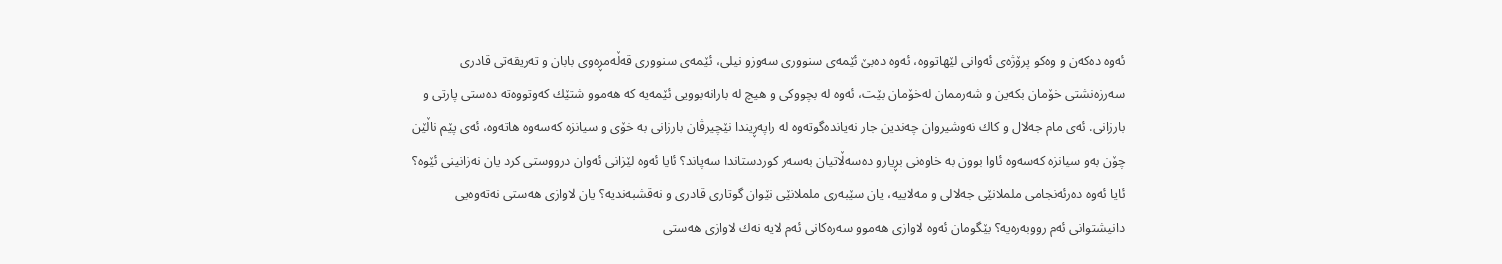ئه‌وه‌ ده‌كه‌ن و وه‌كو پرۆژه‌ى ئه‌وانی لێهاتووه‌، ئه‌وه‌ ده‌بێ ئێمه‌ى سنوورى سه‌وزو نیلی، ئێمه‌ى سنوورى قه‌ڵه‌مڕه‌وى بابان و ته‌ریقه‌تی قادرى سه‌رزه‌نشتی خۆمان بكه‌ین و شه‌رممان له‌خۆمان بێت، ئه‌وه‌ له‌ بچووكی و هیچ له‌ بارانه‌بوویى ئێمه‌یه‌ كه‌ هه‌موو شتێك كه‌وتووه‌ته‌ ده‌ستی پارتی و بارزانی. ئه‌ى مام جه‌لال و كاك نه‌وشیروان چه‌ندین جار نه‌یانده‌گوته‌وه‌ له‌ راپه‌ڕیندا نێچیرڤان بارزانی به‌ خۆى و سیانزه‌ كه‌سه‌وه‌ هاته‌وه‌، ئه‌ى پێم ناڵێن چۆن به‌و سیانزه‌ كه‌سه‌وه‌ ئاوا بوون به‌ خاوه‌نی بڕیارو ده‌سه‌ڵاتیان به‌سه‌ر كوردستاندا سه‌پاند؟ ئایا ئه‌وه‌ لێزانی ئه‌وان درووستی كرد یان نه‌زانینی ئێوه‌؟ ئایا ئه‌وه‌ ده‌رئه‌نجامی ململانێی جه‌لالی و مه‌لاییه‌، یان سێبه‌رى ململانێی نێوان گوتارى قادرى و نه‌قشبه‌ندیه‌؟ یان لاوازى هه‌ستی نه‌ته‌وه‌یی دانیشتوانی ئه‌م رووبه‌ره‌یه‌؟ بێگومان ئه‌وه‌ لاوازى هه‌موو سه‌ره‌كانی ئه‌م لایه‌ نه‌ك لاوازى هه‌ستی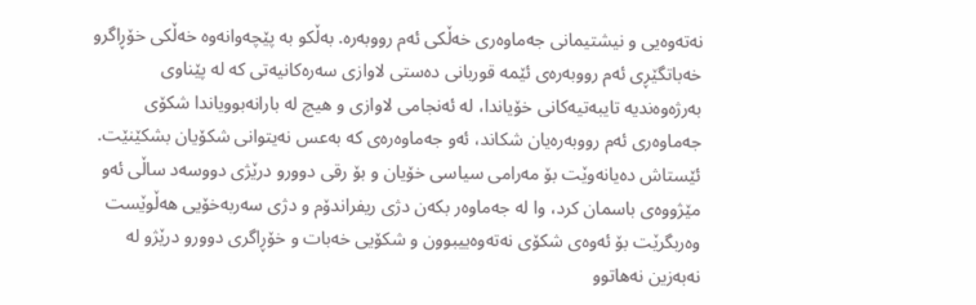نه‌ته‌وه‌یی و نیشتیمانی جه‌ماوه‌رى خه‌ڵكی ئه‌م رووبه‌ره‌. به‌ڵكو به‌ پێچه‌وانه‌وه‌ خه‌ڵكی خۆڕاگرو خه‌باتگێڕى ئه‌م رووبه‌ره‌ى ئێمه‌ قوربانی ده‌ستی لاوازى سه‌ره‌كانیه‌تی كه‌ له‌ پێناوى به‌رژه‌وه‌ندیه‌ تایبه‌تیه‌كانی خۆیاندا، له‌ ئه‌نجامی لاوازى و هیچ له‌ بارانه‌بوویاندا شكۆى جه‌ماوه‌رى ئه‌م رووبه‌ره‌یان شكاند، ئه‌و جه‌ماوه‌ره‌ى كه‌ به‌عس نه‌یتوانی شكۆیان بشكێنێت. ئێستاش ده‌یانه‌وێت بۆ مه‌رامی سیاسی خۆیان و بۆ رقی دوورو درێژى دووسه‌د ساڵی ئه‌و مێژووه‌ى باسمان كرد، وا له‌ جه‌ماوه‌ر بكه‌ن دژى ریفراندۆم و دژى سه‌ربه‌خۆیی هه‌ڵوێست وه‌ربگرێت بۆ ئه‌وه‌ى شكۆى نه‌ته‌وه‌ییبوون و شكۆیی خه‌بات و خۆڕاگرى دوورو درێژو له‌ نه‌به‌زین نه‌هاتوو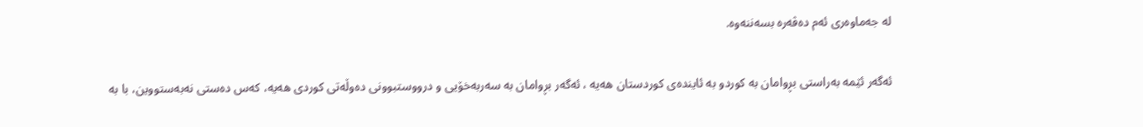له‌ جه‌ماوه‌رى ئه‌م ده‌ڤه‌ره‌ بسه‌ننه‌وه‌.

ئه‌گه‌ر ئێمه‌ به‌راستی بڕوامان به‌ كوردو به‌ ئاینده‌ى كوردستان هه‌یه‌ ، ئه‌گه‌ر بڕوامان به‌ سه‌ربه‌خۆیی و درووستبوونی ده‌وڵه‌تی كوردى هه‌یه‌، كه‌س ده‌ستی نه‌به‌ستووین، با به‌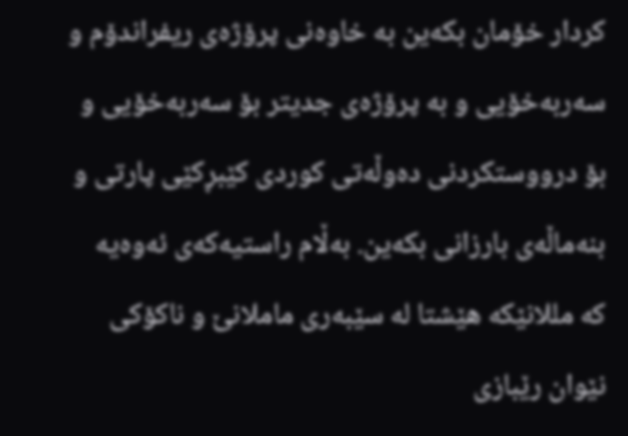كردار خۆمان بكه‌ین به‌ خاوه‌نی پرۆژه‌ى ریفراندۆم و سه‌ربه‌خۆیی و به‌ پرۆژه‌ى جدیتر بۆ سه‌ربه‌خۆیی و بۆ درووستكردنی ده‌وڵه‌تی كوردى كێبڕكێی پارتی و بنه‌ماڵه‌ى بارزانی بكه‌ین. به‌ڵام راستیه‌كه‌ى ئه‌وه‌یه‌ كه‌ مللانێكه‌ هێشتا له‌ سێبه‌رى ماملانێ و ناكۆكی نێوان رێبازى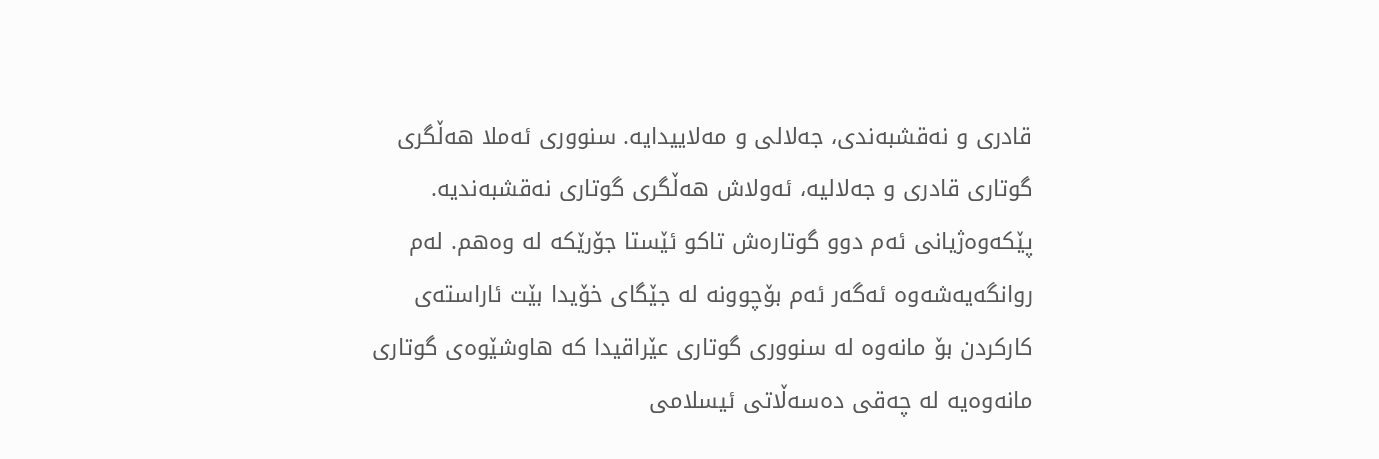قادرى و نه‌قشبه‌ندى، جه‌لالی و مه‌لاییدایه‌. سنوورى ئه‌ملا هه‌ڵگرى گوتارى قادرى و جه‌لالیه‌، ئه‌ولاش هه‌ڵگرى گوتارى نه‌قشبه‌ندیه‌. پێكه‌وه‌ژیانی ئه‌م دوو گوتاره‌ش تاكو ئێستا جۆرێكه‌ له‌ وه‌هم. له‌م روانگه‌یه‌شه‌وه‌ ئه‌گه‌ر ئه‌م بۆچوونه‌ له‌ جێگاى خۆیدا بێت ئاراسته‌ى كاركردن بۆ مانه‌وه‌ له‌ سنوورى گوتارى عێراقیدا كه‌ هاوشێوه‌ى گوتارى مانه‌وه‌یه‌ له‌ چه‌قی ده‌سه‌ڵاتی ئیسلامی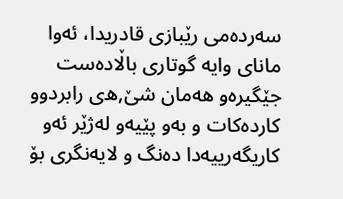سه‌رده‌می رێبازى قادریدا، ئه‌وا ماناى وایه‌ گوتارى باڵاده‌ست جێگیره‌و هه‌مان شێ,ه‌ى رابردوو كارده‌كات و به‌و پێیه‌و له‌ژێر ئه‌و كاریگه‌رییه‌دا ده‌نگ و لایه‌نگری بۆ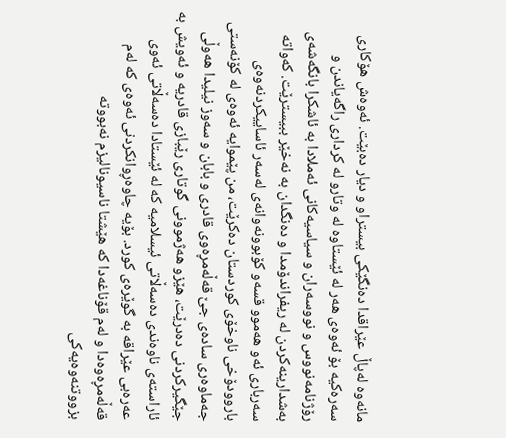مانه‌وه‌ له‌پاڵ عێراقدا ده‌نگێكی بیستراو و دیار ده‌بێت. ئه‌وه‌ش هۆكارى سه‌ره‌كیه‌ بۆ ئه‌وه‌ى هه‌ر له‌ ئێستاوه‌ له‌ وتارو له‌ كردارى راگه‌یاندن و رۆژنامه‌نووس و نووسه‌ران و سیاسیه‌كانی ئه‌ملادا به‌ ئاشكرا بانگه‌شه‌ى به‌شدارینه‌كردن له‌ ریفراندۆمدا و ده‌نگدان به‌ نه‌خێر ببیسترێت. كه‌واته‌ سه‌ربارى ئه‌و هه‌موو قسه‌و كۆبوونه‌وانه‌ى له‌سه‌ر ئاساییكردنه‌وه‌ى باروودۆخی ناوخۆى كوردستان ده‌كرێت، من پێموایه‌ ئه‌وه‌ى له‌ كۆنه‌ستی جه‌ماوه‌رى ساده‌ى جێ قه‌ڵه‌مڕه‌وى قادرى و بابان و سه‌وز نیلیدا هه‌وڵی جێگیركردنی ده‌درێت، هێزو هه‌ژموونی گوتارى رێبازى قادریه‌ و ئه‌ویش به‌ ئاراسته‌ى ناوه‌ندى ده‌سه‌ڵاتی ئیسلامیه‌ كه‌ له‌ ئێستادا ده‌سه‌ڵاتی ئه‌وى عه‌ره‌بی عێراقه‌ به‌ گوێره‌ى كورد. بۆیه‌ چاوه‌ڕوانكردنی ئه‌وه‌ى كه‌ له‌م قه‌ڵه‌مڕه‌وه‌دا و له‌م قۆناغه‌دا كه‌ هێشتا ناسیونالیزم نه‌بووته‌ بزووتنه‌وه‌یه‌كی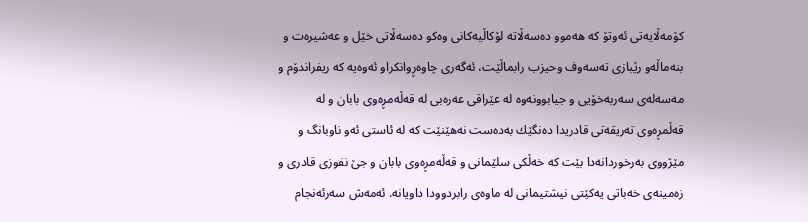كۆمه‌ڵایه‌تی ئه‌وتۆ كه‌ هه‌موو ده‌سه‌ڵاته‌ لۆكاڵیه‌كانی وه‌كو ده‌سه‌ڵاتی خێل و عه‌شیره‌ت و بنه‌ماڵه‌و رێبازى ته‌سه‌وف وحیزب رابماڵێت، ئه‌گه‌رى چاوه‌ڕوانكراو ئه‌وه‌یه‌ كه‌ ریفراندۆم و مه‌سه‌له‌ى سه‌ربه‌خۆیی و جیابوونه‌وه‌ له‌ عێراقی عه‌ره‌بی له‌ قه‌ڵه‌مڕه‌وى بابان و له‌ قه‌ڵمڕه‌وى ته‌ریقه‌تی قادریدا ده‌نگێك به‌ده‌ست نه‌هێنێت كه‌ له‌ ئاستی ئه‌و ناوبانگ و مێژووى به‌رخوردانه‌دا بێت كه‌ خه‌ڵكی سلێمانی و قه‌ڵه‌مڕه‌وى بابان و جێ نفوزى قادرى و زه‌مینه‌ى خه‌باتی یه‌كێتی نیشتیمانی له‌ ماوه‌ى رابردوودا داویانه‌. ئه‌مه‌ش سه‌رئه‌نجام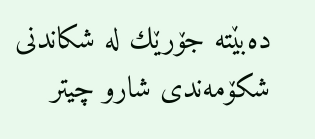ده‌بێته‌ جۆرێك له‌ شكاندنی شكۆمه‌ندی شارو چیتر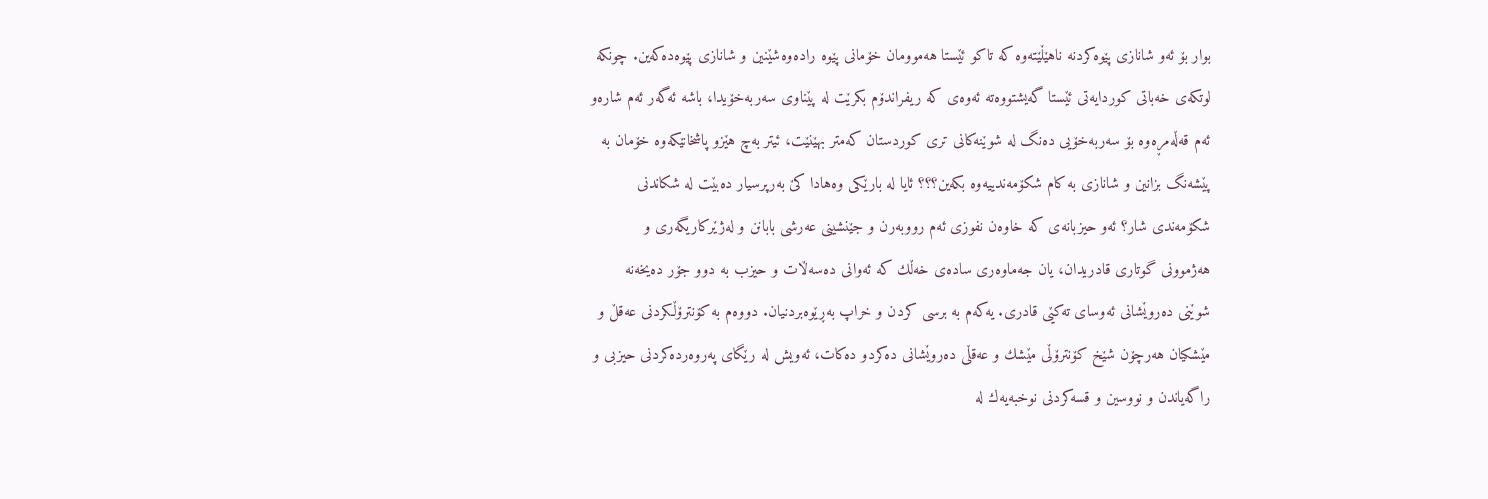بوار بۆ ئه‌و شانازى پێوه‌كردنه‌ ناهێڵێته‌وه‌ كه‌ تاكو ئێستا هه‌موومان خۆمانی پێوه‌ راده‌وه‌شێنین و شانازى پێوه‌ده‌كه‌ین. چونكه‌ لوتكه‌ى خه‌باتی كوردایه‌تی ئێستا گه‌یشتووه‌ته‌ ئه‌وه‌ى كه‌ ریفراندۆم بكرێت له‌ پێناوى سه‌ربه‌خۆیدا، باشه‌ ئه‌گه‌ر ئه‌م شاره‌و ئه‌م قه‌ڵه‌مڕه‌وه‌ بۆ سه‌ربه‌خۆیى ده‌نگ له‌ شوێنه‌كانی ترى كوردستان كه‌متر بهێنێت، ئیتر به‌چ هێزو پاشخانێكه‌وه‌ خۆمان به‌ پێشه‌نگ بزانین و شانازى به‌ كام شكۆمه‌ندییه‌وه‌ بكه‌ین؟؟؟ ئایا له‌ بارێكی وه‌هادا كێ به‌رپرسیار ده‌بێت له‌ شكاندنی شكۆمه‌ندى شار؟ ئه‌و حیزبانه‌ى كه‌ خاوه‌ن نفوزى ئه‌م رووبه‌رن و جێنشینی عه‌رشی بابانن و له‌ژێركاریگه‌رى و هه‌ژموونی گوتارى قادریدان، یان جه‌ماوه‌رى ساده‌ى خه‌ڵك كه‌ ئه‌وانی ده‌سه‌ڵات و حیزب به‌ دوو جۆر ده‌یخه‌نه‌ شوێنی ده‌روێشانی ئه‌وساى ته‌كێی قادرى. یه‌كه‌م به‌ برسی كردن و خراپ به‌ڕێوه‌بردنیان. دووه‌م به‌ كۆنترۆڵكردنی عه‌قڵ و مێشكیان هه‌رچۆن شێخ كۆنترۆڵی مێشك و عه‌قڵی ده‌روێشانی ده‌كردو ده‌كات، ئه‌ویش له‌ رێگاى په‌روه‌رده‌كردنی حیزبی و راگه‌یاندن و نووسین و قسه‌كردنی نوخبه‌یه‌ك له‌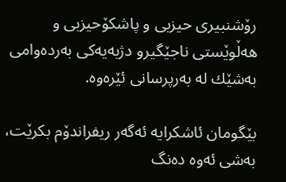رۆشنبیرى حیزبی و پاشكۆحیزبی و هه‌ڵوێستی ناجێگیرو دژبه‌یه‌كی به‌رده‌وامی به‌شێك له‌ به‌رپرسانی ئێره‌وه‌.

بێگومان ئاشكرایه‌ ئه‌گه‌ر ریفراندۆم بكرێت، به‌شی ئه‌وه‌ ده‌نگ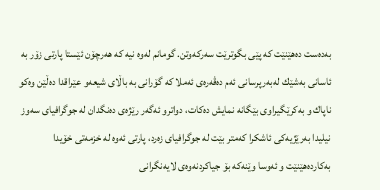به‌ده‌ست ده‌هێنێت كه‌ پێی بگوترێت سه‌ركه‌وتن. گومانم له‌وه‌ نیه‌ كه‌ هه‌رچۆن ئێستا پارتی زۆر به‌ ئاسانی به‌شێك له‌به‌رپرسانی ئه‌م ده‌ڤه‌ره‌ى ئه‌ملا كه‌ گۆرانی به‌ باڵاى شیعه‌و عێراقدا ده‌ڵێن وه‌كو ناپاك و به‌كرێگیراوى بێگانه‌ نمایش ده‌كات، دواترو ئه‌گه‌ر رێژه‌ى ده‌نگدان له‌ جوگرافیاى سه‌وز نیلیدا به‌رێژیه‌كی ئاشكرا كه‌متر بێت له‌ جوگرافیای زه‌رد، پارتی ئه‌وه‌ له‌ خزمه‌تی خۆیدا به‌كارده‌هێنێت و ئه‌وسا وێنه‌كه‌ بۆ جیاكردنه‌وه‌ى لایه‌نگرانى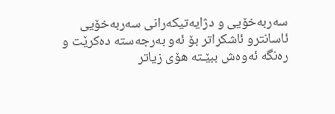سه‌ربه‌خۆیی و دژایه‌تیكه‌رانى سه‌ربه‌خۆیی ئاسانترو ئاشكراتر بۆ ئه‌و به‌رجه‌سته‌ ده‌كرێت و ره‌نگه‌ ئه‌وه‌ش ببێـته‌ هۆى زیاتر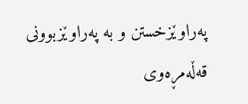په‌راوێزخستن و به‌ په‌راوێزبوونی قه‌ڵه‌مڕه‌وى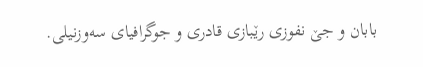بابان و جێ نفوزى رێبازى قادرى و جوگرافیاى سه‌وزنیلی.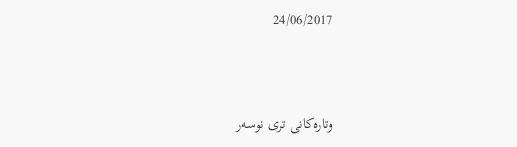24/06/2017



وتارەکانی تری نوسەر